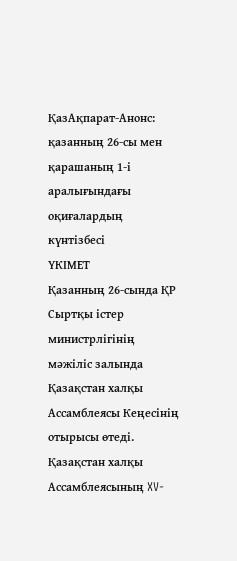ҚазАқпарат-Анонс: қазанның 26-сы мен қарашаның 1-і аралығындағы оқиғалардың күнтізбесі
ҮКІМЕТ
Қазанның 26-сында ҚР Сыртқы істер министрлігінің мәжіліс залында Қазақстан халқы Ассамблеясы Кеңесінің отырысы өтеді. Қазақстан халқы Ассамблеясының XV-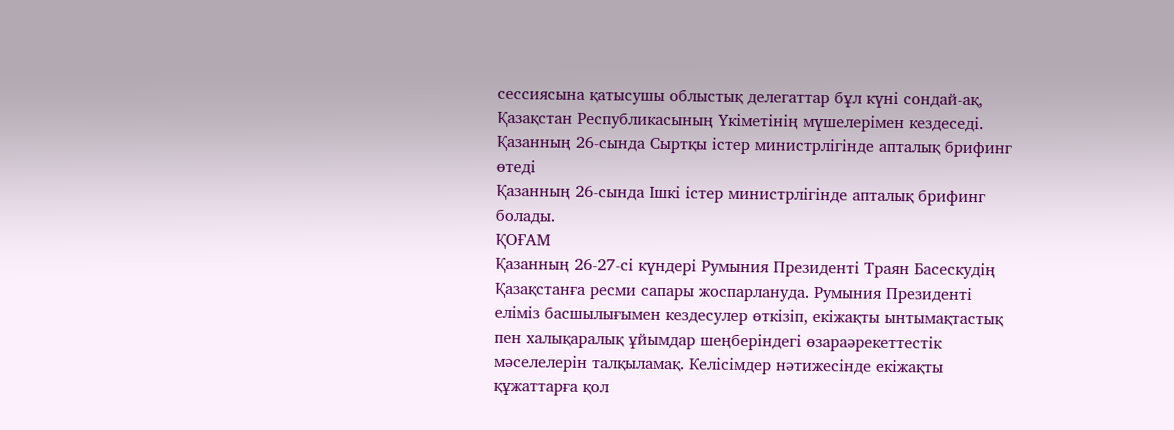сессиясына қатысушы облыстық делегаттар бұл күні сондай-ақ, Қазақстан Республикасының Үкіметінің мүшелерімен кездеседі.
Қазанның 26-сында Сыртқы істер министрлігінде апталық брифинг өтеді
Қазанның 26-сында Ішкі істер министрлігінде апталық брифинг болады.
ҚОҒАМ
Қазанның 26-27-сі күндері Румыния Президенті Траян Басескудің Қазақстанға ресми сапары жоспарлануда. Румыния Президенті еліміз басшылығымен кездесулер өткізіп, екіжақты ынтымақтастық пен халықаралық ұйымдар шеңберіндегі өзараәрекеттестік мәселелерін талқыламақ. Келісімдер нәтижесінде екіжақты құжаттарға қол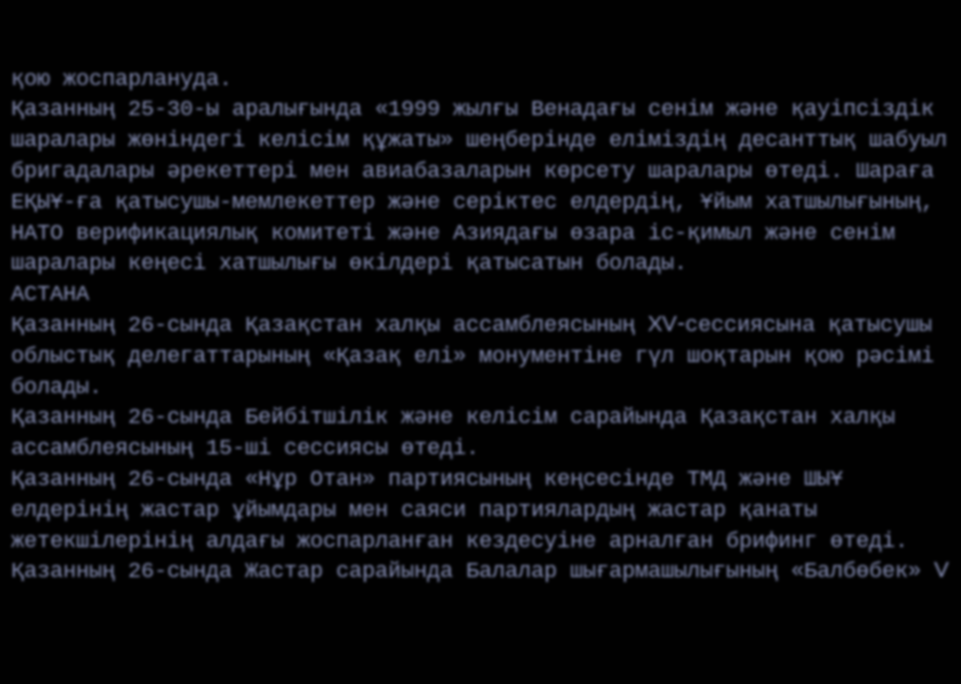қою жоспарлануда.
Қазанның 25-30-ы аралығында «1999 жылғы Венадағы сенім және қауіпсіздік шаралары жөніндегі келісім құжаты» шеңберінде еліміздің десанттық шабуыл бригадалары әрекеттері мен авиабазаларын көрсету шаралары өтеді. Шараға ЕҚЫҰ-ға қатысушы-мемлекеттер және серіктес елдердің, Ұйым хатшылығының, НАТО верификациялық комитеті және Азиядағы өзара іс-қимыл және сенім шаралары кеңесі хатшылығы өкілдері қатысатын болады.
АСТАНА
Қазанның 26-сында Қазақстан халқы ассамблеясының XV-сессиясына қатысушы облыстық делегаттарының «Қазақ елі» монументіне гүл шоқтарын қою рәсімі болады.
Қазанның 26-сында Бейбітшілік және келісім сарайында Қазақстан халқы ассамблеясының 15-ші сессиясы өтеді.
Қазанның 26-сында «Нұр Отан» партиясының кеңсесінде ТМД және ШЫҰ елдерінің жастар ұйымдары мен саяси партиялардың жастар қанаты жетекшілерінің алдағы жоспарланған кездесуіне арналған брифинг өтеді.
Қазанның 26-сында Жастар сарайында Балалар шығармашылығының «Балбөбек» V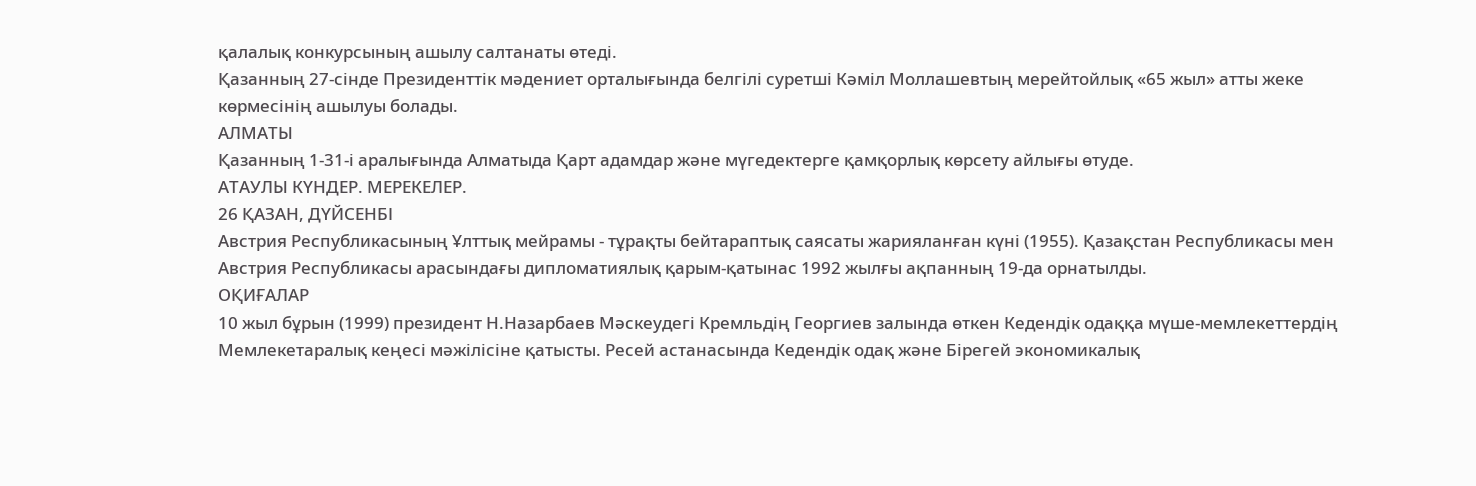қалалық конкурсының ашылу салтанаты өтеді.
Қазанның 27-сінде Президенттік мәдениет орталығында белгілі суретші Кәміл Моллашевтың мерейтойлық «65 жыл» атты жеке көрмесінің ашылуы болады.
АЛМАТЫ
Қазанның 1-31-і аралығында Алматыда Қарт адамдар және мүгедектерге қамқорлық көрсету айлығы өтуде.
АТАУЛЫ КҮНДЕР. МЕРЕКЕЛЕР.
26 ҚАЗАН, ДҮЙСЕНБІ
Австрия Республикасының Ұлттық мейрамы - тұрақты бейтараптық саясаты жарияланған күні (1955). Қазақстан Республикасы мен Австрия Республикасы арасындағы дипломатиялық қарым-қатынас 1992 жылғы ақпанның 19-да орнатылды.
ОҚИҒАЛАР
10 жыл бұрын (1999) президент Н.Назарбаев Мәскеудегі Кремльдің Георгиев залында өткен Кедендік одаққа мүше-мемлекеттердің Мемлекетаралық кеңесі мәжілісіне қатысты. Ресей астанасында Кедендік одақ және Бірегей экономикалық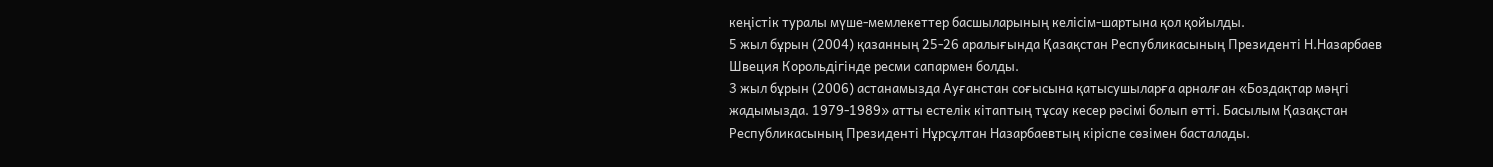кеңістік туралы мүше-мемлекеттер басшыларының келісім-шартына қол қойылды.
5 жыл бұрын (2004) қазанның 25-26 аралығында Қазақстан Республикасының Президенті Н.Назарбаев Швеция Корольдігінде ресми сапармен болды.
3 жыл бұрын (2006) астанамызда Ауғанстан соғысына қатысушыларға арналған «Боздақтар мәңгі жадымызда. 1979-1989» атты естелік кітаптың тұсау кесер рәсімі болып өтті. Басылым Қазақстан Республикасының Президенті Нұрсұлтан Назарбаевтың кіріспе сөзімен басталады.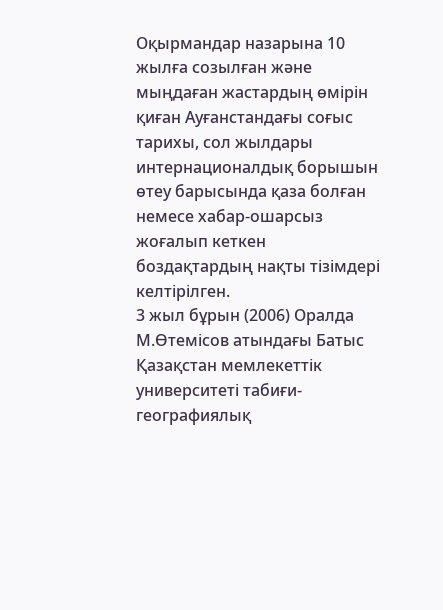Оқырмандар назарына 10 жылға созылған және мыңдаған жастардың өмірін қиған Ауғанстандағы соғыс тарихы, сол жылдары интернационалдық борышын өтеу барысында қаза болған немесе хабар-ошарсыз жоғалып кеткен боздақтардың нақты тізімдері келтірілген.
3 жыл бұрын (2006) Оралда М.Өтемісов атындағы Батыс Қазақстан мемлекеттік университеті табиғи-географиялық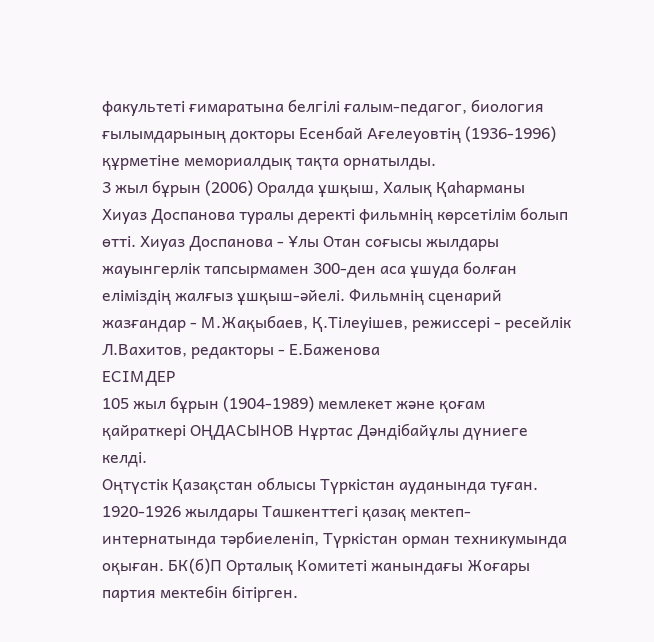факультеті ғимаратына белгілі ғалым-педагог, биология ғылымдарының докторы Есенбай Ағелеуовтің (1936-1996) құрметіне мемориалдық тақта орнатылды.
3 жыл бұрын (2006) Оралда ұшқыш, Халық Қаһарманы Хиуаз Доспанова туралы деректі фильмнің көрсетілім болып өтті. Хиуаз Доспанова - Ұлы Отан соғысы жылдары жауынгерлік тапсырмамен 300-ден аса ұшуда болған еліміздің жалғыз ұшқыш-әйелі. Фильмнің сценарий жазғандар - М.Жақыбаев, Қ.Тілеуішев, режиссері - ресейлік Л.Вахитов, редакторы - Е.Баженова
ЕСІМДЕР
105 жыл бұрын (1904-1989) мемлекет және қоғам қайраткері ОҢДАСЫНОВ Нұртас Дәндібайұлы дүниеге келді.
Оңтүстік Қазақстан облысы Түркістан ауданында туған.
1920-1926 жылдары Ташкенттегі қазақ мектеп-интернатында тәрбиеленіп, Түркістан орман техникумында оқыған. БК(б)П Орталық Комитеті жанындағы Жоғары партия мектебін бітірген.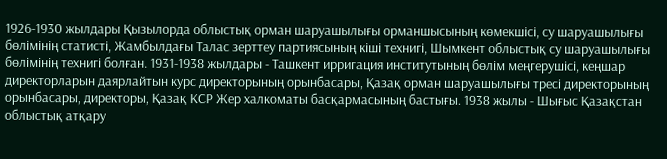1926-1930 жылдары Қызылорда облыстық орман шаруашылығы орманшысының көмекшісі, су шаруашылығы бөлімінің статисті, Жамбылдағы Талас зерттеу партиясының кіші технигі, Шымкент облыстық су шаруашылығы бөлімінің технигі болған. 1931-1938 жылдары - Ташкент ирригация институтының бөлім меңгерушісі, кеңшар директорларын даярлайтын курс директорының орынбасары, Қазақ орман шаруашылығы тресі директорының орынбасары, директоры, Қазақ КСР Жер халкоматы басқармасының бастығы. 1938 жылы - Шығыс Қазақстан облыстық атқару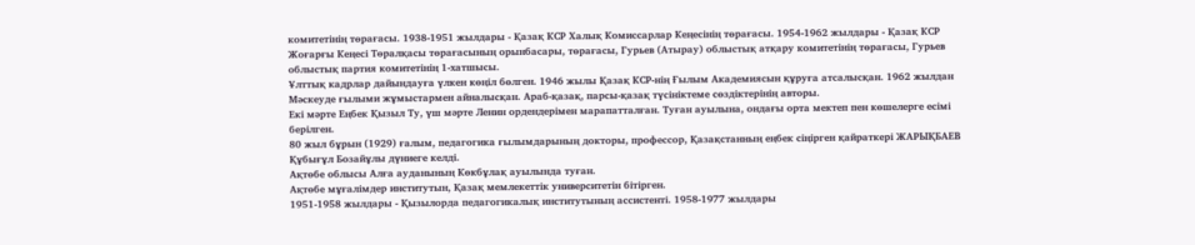комитетінің төрағасы. 1938-1951 жылдары - Қазақ КСР Халық Комиссарлар Кеңесінің төрағасы. 1954-1962 жылдары - Қазақ КСР Жоғарғы Кеңесі Төралқасы төрағасының орынбасары, төрағасы, Гурьев (Атырау) облыстық атқару комитетінің төрағасы, Гурьев облыстық партия комитетінің 1-хатшысы.
Ұлттық кадрлар дайындауға үлкен көңіл бөлген. 1946 жылы Қазақ КСР-нің Ғылым Академиясын құруға атсалысқан. 1962 жылдан Мәскеуде ғылыми жұмыстармен айналысқан. Араб-қазақ, парсы-қазақ түсініктеме сөздіктерінің авторы.
Екі мәрте Еңбек Қызыл Ту, үш мәрте Ленин ордендерімен марапатталған. Туған ауылына, ондағы орта мектеп пен көшелерге есімі берілген.
80 жыл бұрын (1929) ғалым, педагогика ғылымдарының докторы, профессор, Қазақстанның еңбек сіңірген қайраткері ЖАРЫҚБАЕВ Құбығұл Бозайұлы дүниеге келді.
Ақтөбе облысы Алға ауданының Көкбұлақ ауылында туған.
Ақтөбе мұғалімдер институтын, Қазақ мемлекеттік университетін бітірген.
1951-1958 жылдары - Қызылорда педагогикалық институтының ассистенті. 1958-1977 жылдары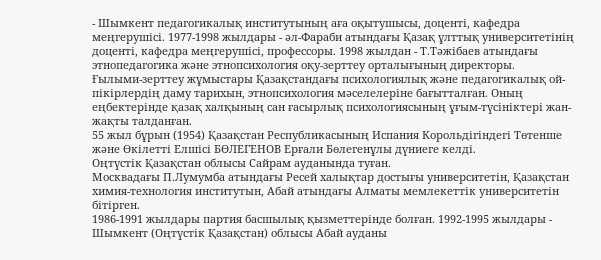- Шымкент педагогикалық институтының аға оқытушысы, доценті, кафедра меңгерушісі. 1977-1998 жылдары - әл-Фараби атындағы Қазақ ұлттық университетінің доценті, кафедра меңгерушісі, профессоры. 1998 жылдан - Т.Тәжібаев атындағы этнопедагогика және этнопсихология оқу-зерттеу орталығының директоры.
Ғылыми-зерттеу жұмыстары Қазақстандағы психологиялық және педагогикалық ой-пікірлердің даму тарихын, этнопсихология мәселелеріне бағытталған. Оның еңбектерінде қазақ халқының сан ғасырлық психологиясының ұғым-түсініктері жан-жақты талданған.
55 жыл бұрын (1954) Қазақстан Республикасының Испания Корольдігіндегі Төтенше және Өкілетті Елшісі БӨЛЕГЕНОВ Ерғали Бөлегенұлы дүниеге келді.
Оңтүстік Қазақстан облысы Сайрам ауданында туған.
Москвадағы П.Лумумба атындағы Ресей халықтар достығы университетін, Қазақстан химия-технология институтын, Абай атындағы Алматы мемлекеттік университетін бітірген.
1986-1991 жылдары партия басшылық қызметтерінде болған. 1992-1995 жылдары - Шымкент (Оңтүстік Қазақстан) облысы Абай ауданы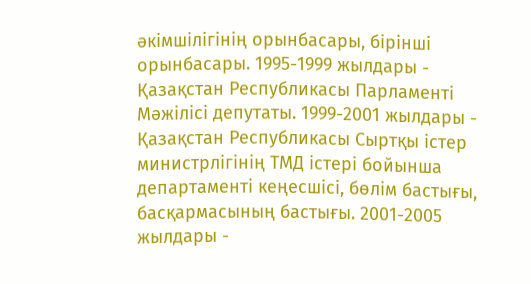әкімшілігінің орынбасары, бірінші орынбасары. 1995-1999 жылдары - Қазақстан Республикасы Парламенті Мәжілісі депутаты. 1999-2001 жылдары - Қазақстан Республикасы Сыртқы істер министрлігінің ТМД істері бойынша департаменті кеңесшісі, бөлім бастығы, басқармасының бастығы. 2001-2005 жылдары -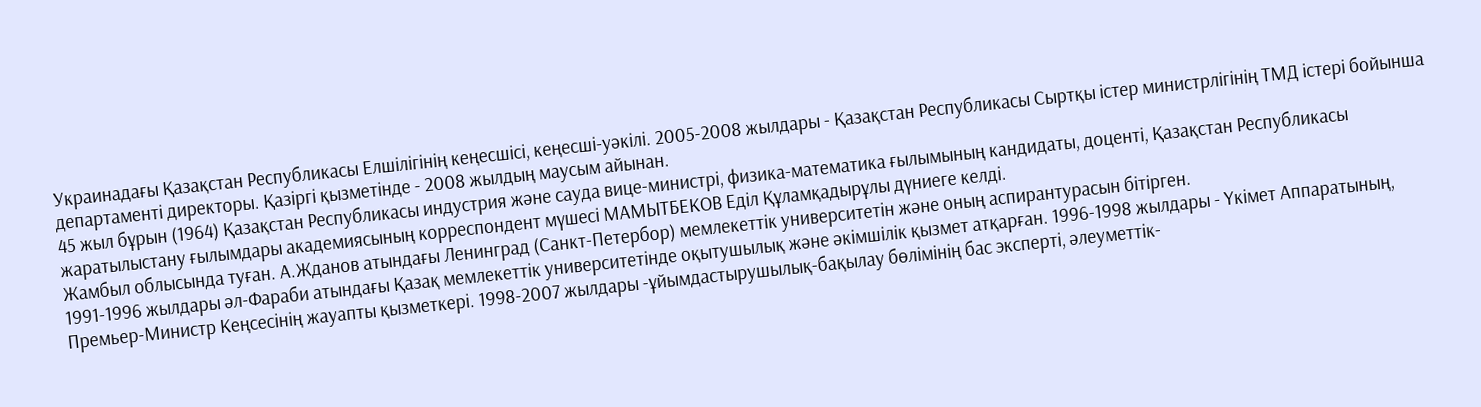Украинадағы Қазақстан Республикасы Елшілігінің кеңесшісі, кеңесші-уәкілі. 2005-2008 жылдары - Қазақстан Республикасы Сыртқы істер министрлігінің ТМД істері бойынша департаменті директоры. Қазіргі қызметінде - 2008 жылдың маусым айынан.
45 жыл бұрын (1964) Қазақстан Республикасы индустрия және сауда вице-министрі, физика-математика ғылымының кандидаты, доценті, Қазақстан Республикасы жаратылыстану ғылымдары академиясының корреспондент мүшесі МАМЫТБЕКОВ Еділ Құламқадырұлы дүниеге келді.
Жамбыл облысында туған. А.Жданов атындағы Ленинград (Санкт-Петербор) мемлекеттік университетін және оның аспирантурасын бітірген.
1991-1996 жылдары әл-Фараби атындағы Қазақ мемлекеттік университетінде оқытушылық және әкімшілік қызмет атқарған. 1996-1998 жылдары - Үкімет Аппаратының, Премьер-Министр Кеңсесінің жауапты қызметкері. 1998-2007 жылдары -ұйымдастырушылық-бақылау бөлімінің бас эксперті, әлеуметтік-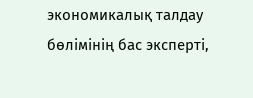экономикалық талдау бөлімінің бас эксперті,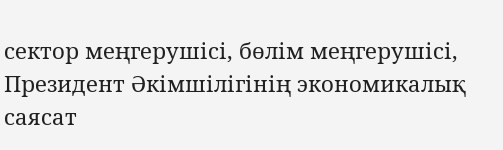сектор меңгерушісі, бөлім меңгерушісі, Президент Әкімшілігінің экономикалық саясат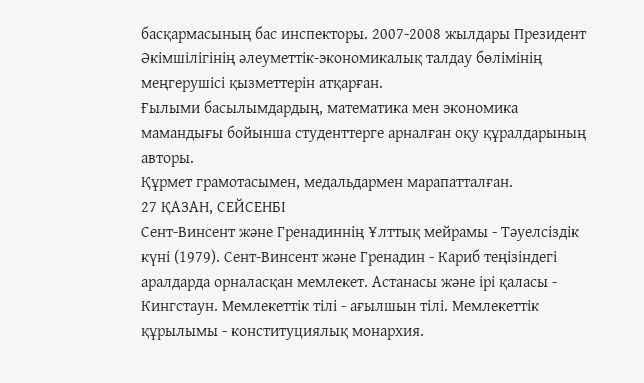басқармасының бас инспекторы. 2007-2008 жылдары Президент Әкімшілігінің әлеуметтік-экономикалық талдау бөлімінің меңгерушісі қызметтерін атқарған.
Ғылыми басылымдардың, математика мен экономика мамандығы бойынша студенттерге арналған оқу құралдарының авторы.
Құрмет грамотасымен, медальдармен марапатталған.
27 ҚАЗАН, СЕЙСЕНБІ
Сент-Винсент және Гренадиннің Ұлттық мейрамы - Тәуелсіздік күні (1979). Сент-Винсент және Гренадин - Кариб теңізіндегі аралдарда орналасқан мемлекет. Астанасы және ірі қаласы - Кингстаун. Мемлекеттік тілі - ағылшын тілі. Мемлекеттік құрылымы - конституциялық монархия.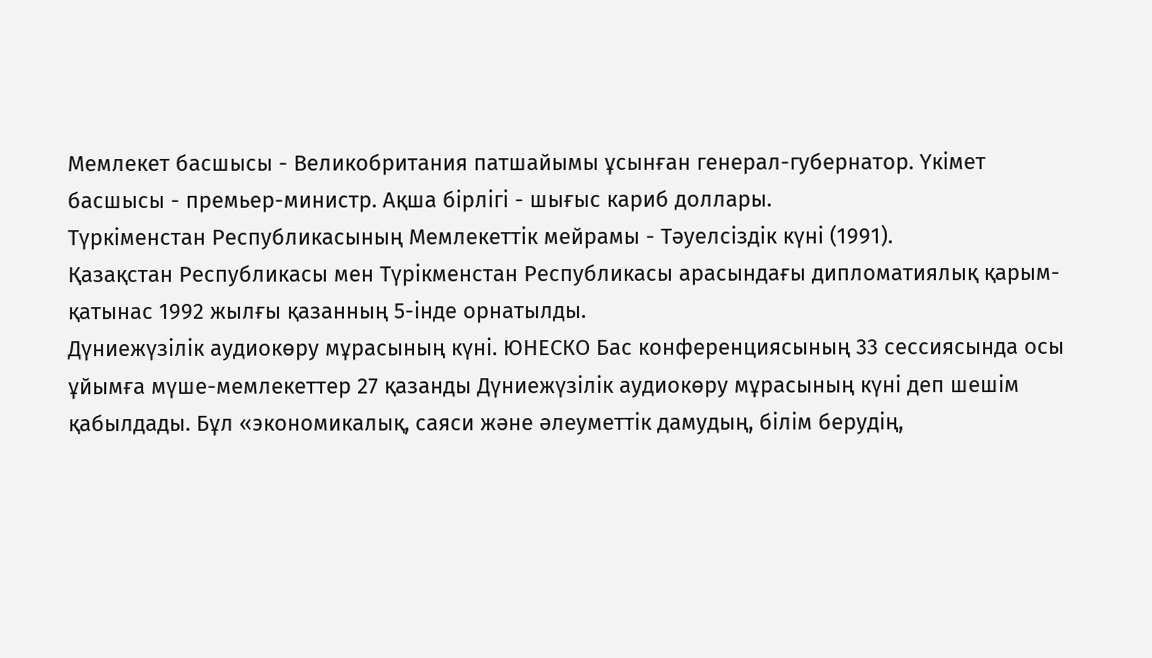Мемлекет басшысы - Великобритания патшайымы ұсынған генерал-губернатор. Үкімет басшысы - премьер-министр. Ақша бірлігі - шығыс кариб доллары.
Түркіменстан Республикасының Мемлекеттік мейрамы - Тәуелсіздік күні (1991).
Қазақстан Республикасы мен Түрікменстан Республикасы арасындағы дипломатиялық қарым-қатынас 1992 жылғы қазанның 5-інде орнатылды.
Дүниежүзілік аудиокөру мұрасының күні. ЮНЕСКО Бас конференциясының 33 сессиясында осы ұйымға мүше-мемлекеттер 27 қазанды Дүниежүзілік аудиокөру мұрасының күні деп шешім қабылдады. Бұл «экономикалық, саяси және әлеуметтік дамудың, білім берудің,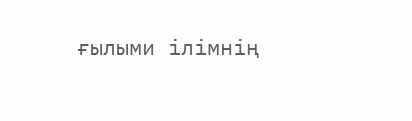ғылыми ілімнің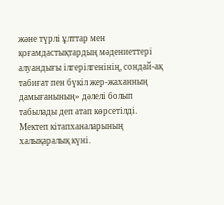және түрлі ұлттар мен қоғамдастықтардың мәдениеттері алуандығы ілгерілгенінің, сондай-ақ табиғат пен бүкіл жер-жаханның дамығанының» дәлелі болып табылады деп атап көрсетілді.
Мектеп кітапханаларының халықаралық күні.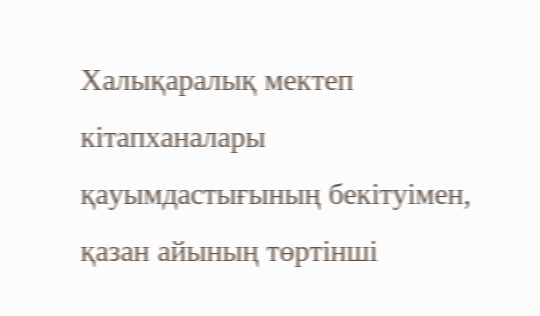Халықаралық мектеп кітапханалары қауымдастығының бекітуімен, қазан айының төртінші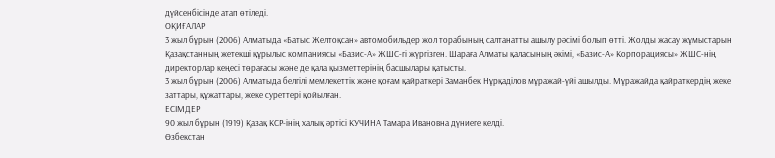дүйсенбісінде атап өтіледі.
ОҚИҒАЛАР
3 жыл бұрын (2006) Алматыда «Батыс Желтоқсан» автомобильдер жол торабының салтанатты ашылу рәсімі болып өтті. Жолды жасау жұмыстарын Қазақстанның жетекші құрылыс компаниясы «Базис-А» ЖШС-гі жүргізген. Шараға Алматы қаласының әкімі, «Базис-А» Корпорациясы» ЖШС-нің директорлар кеңесі төрағасы және де қала қызметтерінің басшылары қатысты.
3 жыл бұрын (2006) Алматыда белгілі мемлекеттік және қоғам қайраткері Заманбек Нұрқаділов мұражай-үйі ашылды. Мұражайда қайраткердің жеке заттары, құжаттары, жеке суреттері қойылған.
ЕСІМДЕР
90 жыл бұрын (1919) Қазақ КСР-інің халық әртісі КУЧИНА Тамара Ивановна дүниеге келді.
Өзбекстан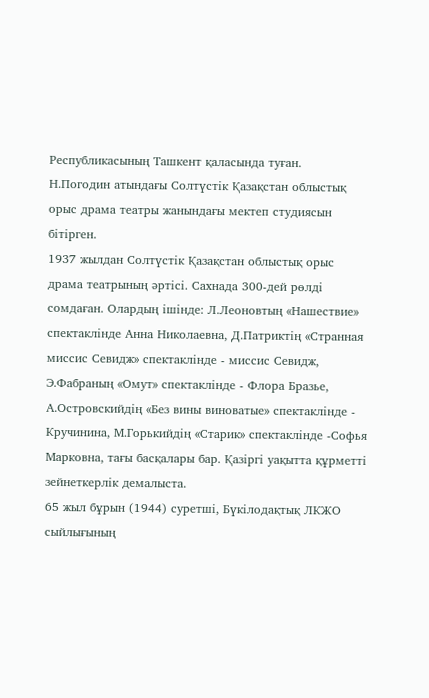Республикасының Ташкент қаласында туған.
Н.Погодин атындағы Солтүстік Қазақстан облыстық орыс драма театры жанындағы мектеп студиясын бітірген.
1937 жылдан Солтүстік Қазақстан облыстық орыс драма театрының әртісі. Сахнада 300-дей рөлді сомдаған. Олардың ішінде: Л.Леоновтың «Нашествие» спектаклінде Анна Николаевна, Д.Патриктің «Странная миссис Севидж» спектаклінде - миссис Севидж, Э.Фабраның «Омут» спектаклінде - Флора Бразье, А.Островскийдің «Без вины виноватые» спектаклінде - Кручинина, М.Горькийдің «Старик» спектаклінде -Софья Марковна, тағы басқалары бар. Қазіргі уақытта құрметті зейнеткерлік демалыста.
65 жыл бұрын (1944) суретші, Бүкілодақтық ЛКЖО сыйлығының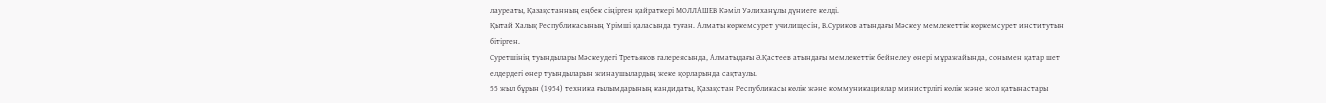лауреаты, Қазақстанның еңбек сіңірген қайраткері МОЛЛАШЕВ Кәміл Уәлиханұлы дүниеге келді.
Қытай Халық Республикасының Үрімші қаласында туған. Алматы көркемсурет училищесін, В.Суриков атындағы Мәскеу мемлекеттік көркемсурет институтын бітірген.
Суретшінің туындылары Мәскеудегі Третьяков галереясында, Алматыдағы Ә.Қастеев атындағы мемлекеттік бейнелеу өнері мұражайында, сонымен қатар шет елдердегі өнер туындыларын жинаушылардың жеке қорларында сақтаулы.
55 жыл бұрын (1954) техника ғылымдарының кандидаты, Қазақстан Республикасы көлік және коммуникациялар министрлігі көлік және жол қатынастары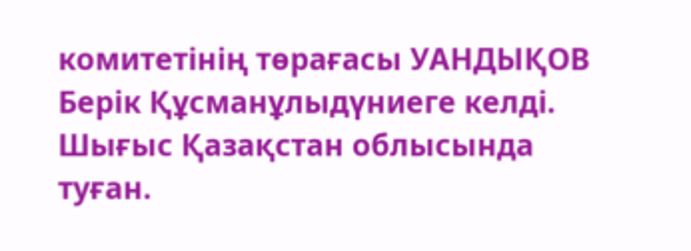комитетінің төрағасы УАНДЫҚОВ Берік Құсманұлыдүниеге келді.
Шығыс Қазақстан облысында туған.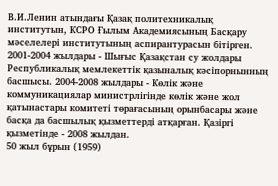В.И.Ленин атындағы Қазақ политехникалық институтын, КСРО Ғылым Академиясының Басқару мәселелері институтының аспирантурасын бітірген.
2001-2004 жылдары - Шығыс Қазақстан су жолдары Республикалық мемлекеттік қазыналық кәсіпорнынның басшысы. 2004-2008 жылдары - Көлік және коммуникациялар министрлігінде көлік және жол қатынастары комитеті төрағасының орынбасары және басқа да басшылық қызметтерді атқарған. Қазіргі қызметінде - 2008 жылдан.
50 жыл бұрын (1959)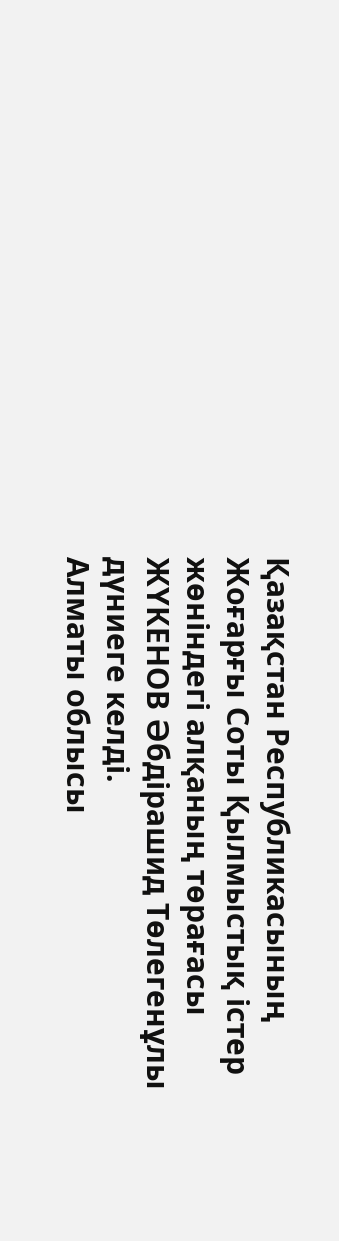Қазақстан Республикасының Жоғарғы Соты Қылмыстық істер жөніндегі алқаның төрағасы ЖҮКЕНОВ Әбдірашид Төлегенұлы дүниеге келді.
Алматы облысы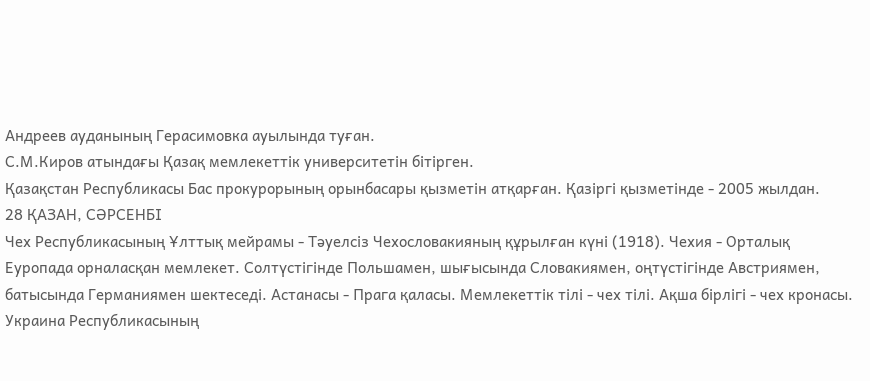Андреев ауданының Герасимовка ауылында туған.
С.М.Киров атындағы Қазақ мемлекеттік университетін бітірген.
Қазақстан Республикасы Бас прокурорының орынбасары қызметін атқарған. Қазіргі қызметінде - 2005 жылдан.
28 ҚАЗАН, СӘРСЕНБІ
Чех Республикасының Ұлттық мейрамы - Тәуелсіз Чехословакияның құрылған күні (1918). Чехия - Орталық Еуропада орналасқан мемлекет. Солтүстігінде Польшамен, шығысында Словакиямен, оңтүстігінде Австриямен, батысында Германиямен шектеседі. Астанасы - Прага қаласы. Мемлекеттік тілі - чех тілі. Ақша бірлігі - чех кронасы.
Украина Республикасының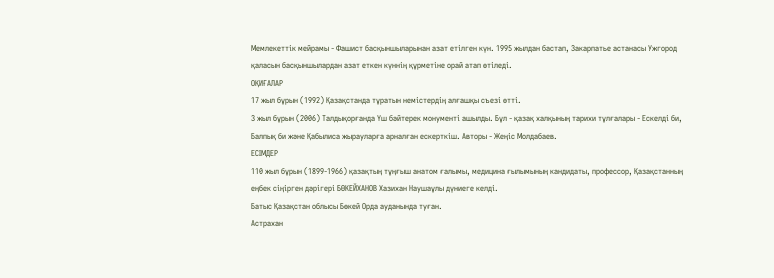Мемлекеттік мейрамы - Фашист басқыншыларынан азат етілген күн. 1995 жылдан бастап, Закарпатье астанасы Ужгород қаласын басқыншылардан азат еткен күннің құрметіне орай атап өтіледі.
ОҚИҒАЛАР
17 жыл бұрын (1992) Қазақстанда тұратын немістердің алғашқы съезі өтті.
3 жыл бұрын (2006) Талдықорғанда Үш бәйтерек монументі ашылды. Бұл - қазақ халқының тарихи тұлғалары - Ескелді би, Балпық би және Қабылиса жырауларға арналған ескерткіш. Авторы - Жеңіс Молдабаев.
ЕСІМДЕР
110 жыл бұрын (1899-1966) қазақтың тұңғыш анатом ғалымы, медицина ғылымының кандидаты, профессор, Қазақстанның еңбек сіңірген дәрігері БӨКЕЙХАНОВ Хазихан Наушаұлы дүниеге келді.
Батыс Қазақстан облысы Бөкей Орда ауданында туған.
Астрахан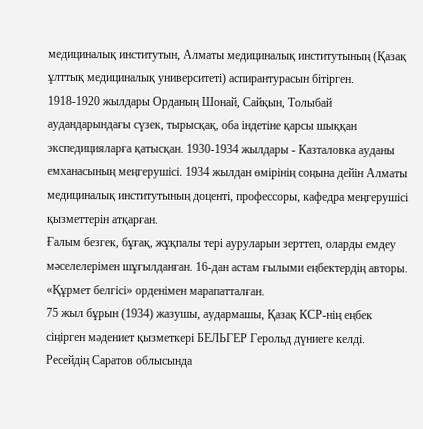медициналық институтын, Алматы медициналық институтының (Қазақ ұлттық медициналық университеті) аспирантурасын бітірген.
1918-1920 жылдары Орданың Шонай, Сайқын, Толыбай аудандарындағы сүзек, тырысқақ, оба індетіне қарсы шыққан экспедицияларға қатысқан. 1930-1934 жылдары - Казталовка ауданы емханасының меңгерушісі. 1934 жылдан өмірінің соңына дейін Алматы медициналық институтының доценті, профессоры, кафедра меңгерушісі қызметтерін атқарған.
Ғалым безгек, бұғақ, жұқпалы тері ауруларын зерттеп, оларды емдеу мәселелерімен шұғылданған. 16-дан астам ғылыми еңбектердің авторы.
«Құрмет белгісі» орденімен марапатталған.
75 жыл бұрын (1934) жазушы, аудармашы, Қазақ КСР-нің еңбек сіңірген мәдениет қызметкері БЕЛЬГЕР Герольд дүниеге келді.
Ресейдің Саратов облысында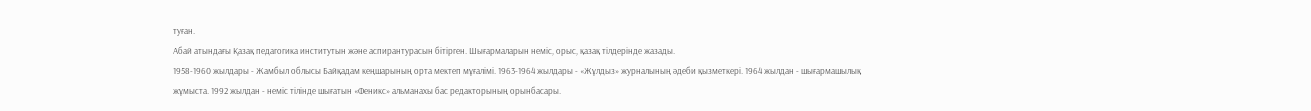туған.
Абай атындағы Қазақ педагогика институтын және аспирантурасын бітірген. Шығармаларын неміс, орыс, қазақ тілдерінде жазады.
1958-1960 жылдары - Жамбыл облысы Байқадам кеңшарының орта мектеп мұғалімі. 1963-1964 жылдары - «Жұлдыз» журналының әдеби қызметкері. 1964 жылдан - шығармашылық жұмыста. 1992 жылдан - неміс тілінде шығатын «Феникс» альманахы бас редакторының орынбасары.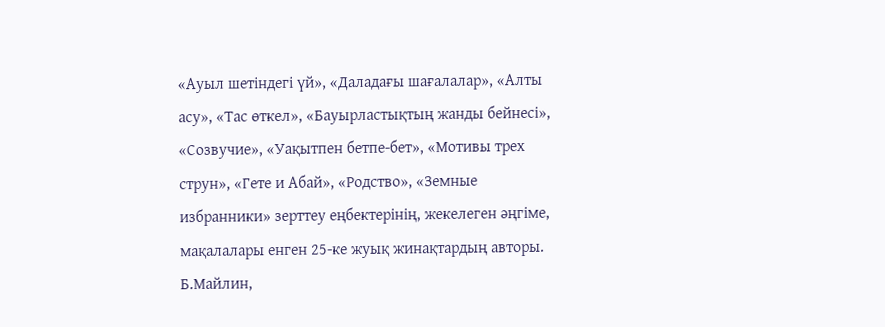«Ауыл шетіндегі үй», «Даладағы шағалалар», «Алты асу», «Тас өткел», «Бауырластықтың жанды бейнесі», «Созвучие», «Уақытпен бетпе-бет», «Мотивы трех струн», «Гете и Абай», «Родство», «Земные избранники» зерттеу еңбектерінің, жекелеген әңгіме, мақалалары енген 25-ке жуық жинақтардың авторы.
Б.Майлин,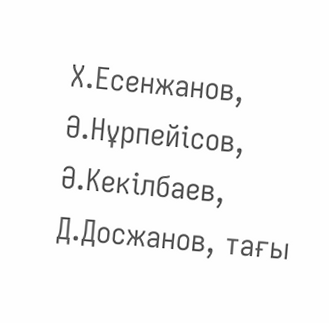Х.Есенжанов, Ә.Нұрпейісов, Ә.Кекілбаев, Д.Досжанов, тағы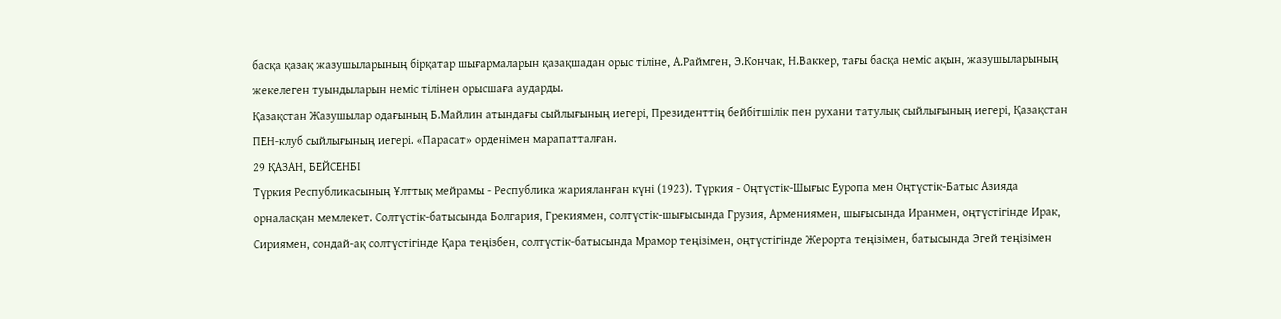басқа қазақ жазушыларының бірқатар шығармаларын қазақшадан орыс тіліне, А.Раймген, Э.Кончак, Н.Ваккер, тағы басқа неміс ақын, жазушыларының жекелеген туындыларын неміс тілінен орысшаға аударды.
Қазақстан Жазушылар одағының Б.Майлин атындағы сыйлығының иегері, Президенттің бейбітшілік пен рухани татулық сыйлығының иегері, Қазақстан ПЕН-клуб сыйлығының иегері. «Парасат» орденімен марапатталған.
29 ҚАЗАН, БЕЙСЕНБІ
Түркия Республикасының Ұлттық мейрамы - Республика жарияланған күні (1923). Түркия - Оңтүстік-Шығыс Еуропа мен Оңтүстік-Батыс Азияда орналасқан мемлекет. Солтүстік-батысында Болгария, Грекиямен, солтүстік-шығысында Грузия, Армениямен, шығысында Иранмен, оңтүстігінде Ирак, Сириямен, сондай-ақ солтүстігінде Қара теңізбен, солтүстік-батысында Мрамор теңізімен, оңтүстігінде Жерорта теңізімен, батысында Эгей теңізімен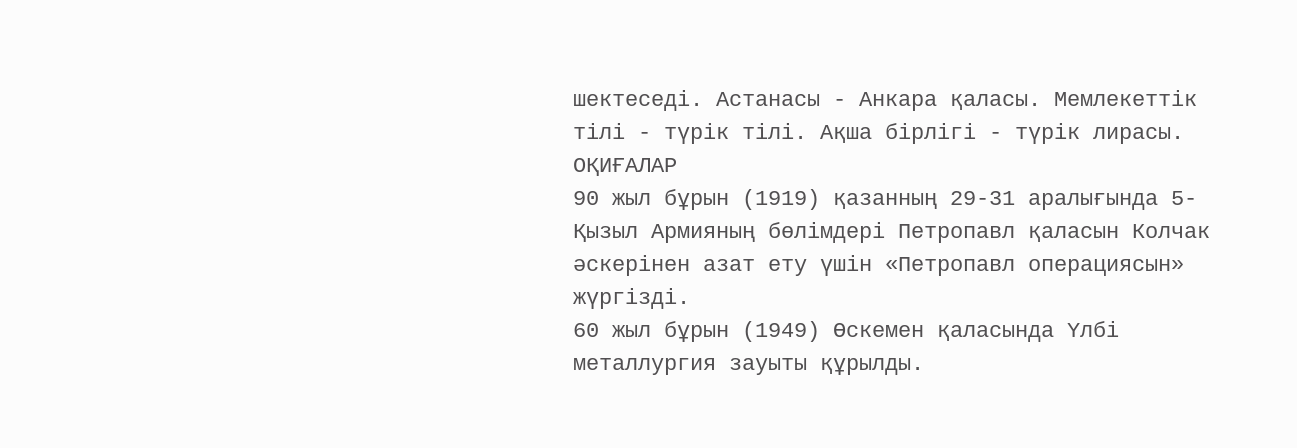шектеседі. Астанасы - Анкара қаласы. Мемлекеттік тілі - түрік тілі. Ақша бірлігі - түрік лирасы.
ОҚИҒАЛАР
90 жыл бұрын (1919) қазанның 29-31 аралығында 5-Қызыл Армияның бөлімдері Петропавл қаласын Колчак әскерінен азат ету үшін «Петропавл операциясын» жүргізді.
60 жыл бұрын (1949) Өскемен қаласында Үлбі металлургия зауыты құрылды.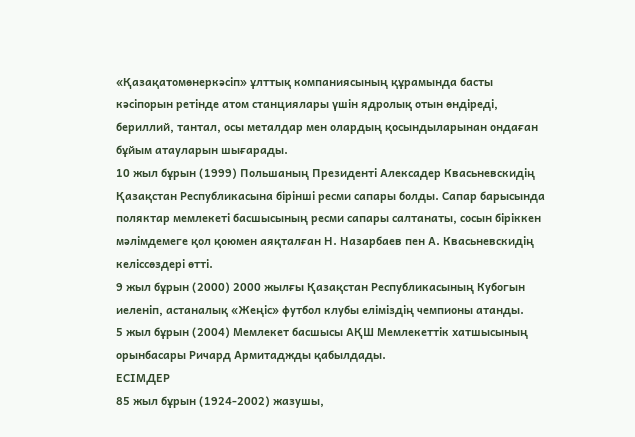«Қазақатомөнеркәсіп» ұлттық компаниясының құрамында басты кәсіпорын ретінде атом станциялары үшін ядролық отын өндіреді, бериллий, тантал, осы металдар мен олардың қосындыларынан ондаған бұйым атауларын шығарады.
10 жыл бұрын (1999) Польшаның Президенті Алексадер Квасьневскидің Қазақстан Республикасына бірінші ресми сапары болды. Сапар барысында поляктар мемлекеті басшысының ресми сапары салтанаты, сосын біріккен мәлімдемеге қол қоюмен аяқталған Н. Назарбаев пен А. Квасьневскидің келіссөздері өтті.
9 жыл бұрын (2000) 2000 жылғы Қазақстан Республикасының Кубогын иеленіп, астаналық «Жеңіс» футбол клубы еліміздің чемпионы атанды.
5 жыл бұрын (2004) Мемлекет басшысы АҚШ Мемлекеттік хатшысының орынбасары Ричард Армитаджды қабылдады.
ЕСІМДЕР
85 жыл бұрын (1924-2002) жазушы,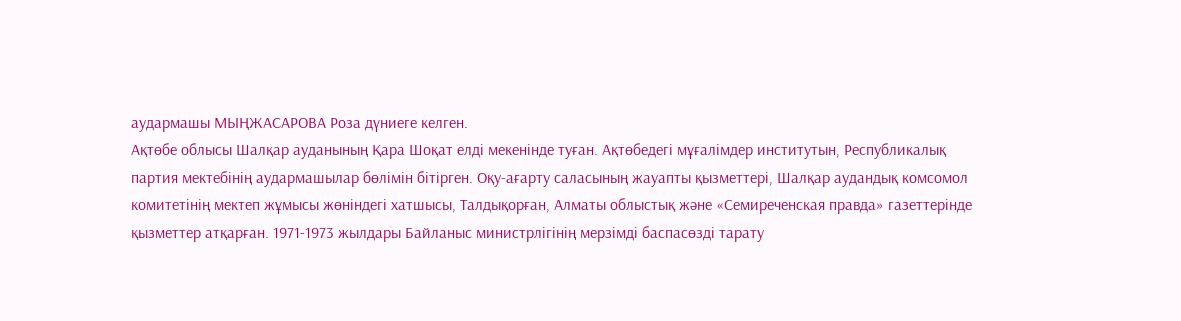аудармашы МЫҢЖАСАРОВА Роза дүниеге келген.
Ақтөбе облысы Шалқар ауданының Қара Шоқат елді мекенінде туған. Ақтөбедегі мұғалімдер институтын, Республикалық партия мектебінің аудармашылар бөлімін бітірген. Оқу-ағарту саласының жауапты қызметтері, Шалқар аудандық комсомол комитетінің мектеп жұмысы жөніндегі хатшысы, Талдықорған, Алматы облыстық және «Семиреченская правда» газеттерінде қызметтер атқарған. 1971-1973 жылдары Байланыс министрлігінің мерзімді баспасөзді тарату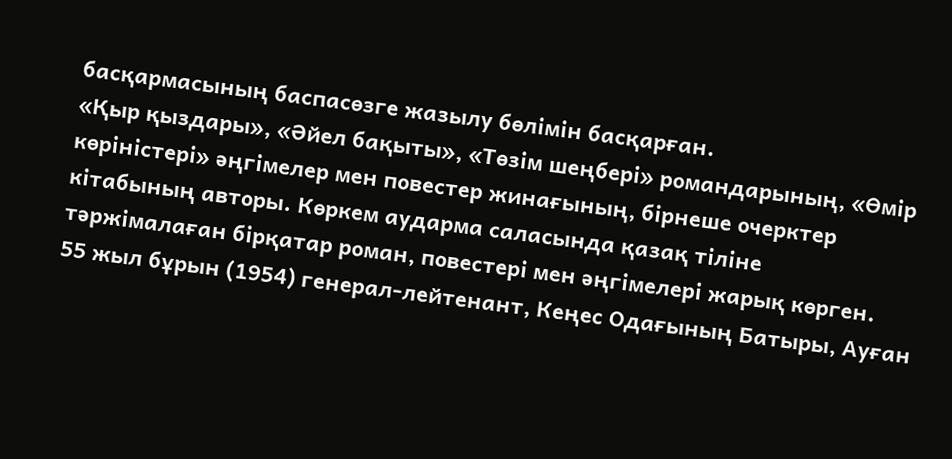басқармасының баспасөзге жазылу бөлімін басқарған.
«Қыр қыздары», «Әйел бақыты», «Төзім шеңбері» романдарының, «Өмір көріністері» әңгімелер мен повестер жинағының, бірнеше очерктер кітабының авторы. Көркем аударма саласында қазақ тіліне тәржімалаған бірқатар роман, повестері мен әңгімелері жарық көрген.
55 жыл бұрын (1954) генерал-лейтенант, Кеңес Одағының Батыры, Ауған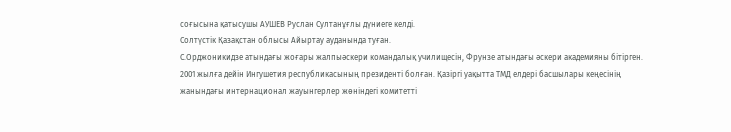соғысына қатысушы АУШЕВ Руслан Султанұғлы дүниеге келді.
Солтүстік Қазақстан облысы Айыртау ауданында туған.
С.Орджоникидзе атындағы жоғары жалпыәскери командалық училищесін, Фрунзе атындағы әскери академияны бітірген.
2001 жылға дейін Ингушетия республикасының президенті болған. Қазіргі уақытта ТМД елдері басшылары кеңесінің жанындағы интернационал жауынгерлер жөніндегі комитетті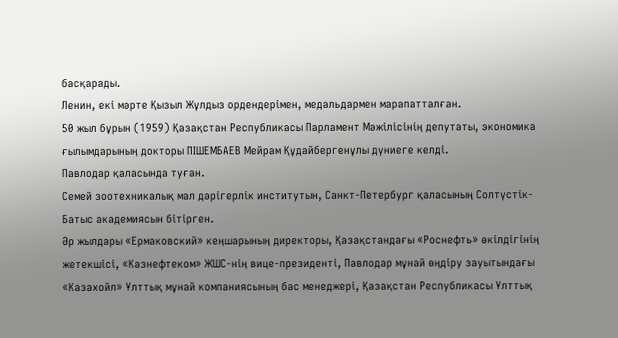басқарады.
Ленин, екі мәрте Қызыл Жұлдыз ордендерімен, медальдармен марапатталған.
50 жыл бұрын (1959) Қазақстан Республикасы Парламент Мәжілісінің депутаты, экономика ғылымдарының докторы ПІШЕМБАЕВ Мейрам Құдайбергенұлы дүниеге келді.
Павлодар қаласында туған.
Семей зоотехникалық мал дәрігерлік институтын, Санкт-Петербург қаласының Солтүстік-Батыс академиясын бітірген.
Әр жылдары «Ермаковский» кеңшарының директоры, Қазақстандағы «Роснефть» өкілдігінің жетекшісі, «Казнефтеком» ЖШС-нің вице-президенті, Павлодар мұнай өңдіру зауытындағы «Казахойл» Ұлттық мұнай компаниясының бас менеджері, Қазақстан Республикасы Ұлттық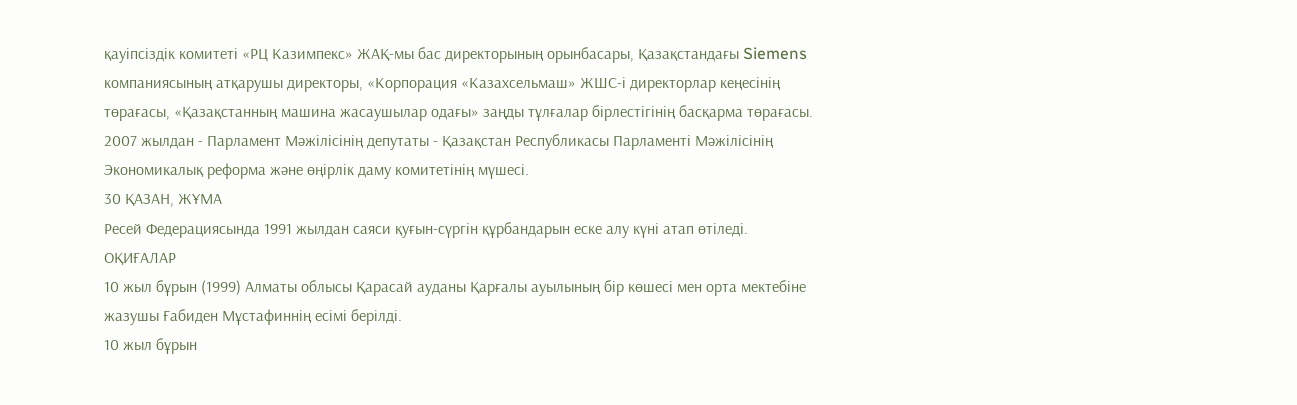қауіпсіздік комитеті «РЦ Казимпекс» ЖАҚ-мы бас директорының орынбасары, Қазақстандағы Siemens компаниясының атқарушы директоры, «Корпорация «Казахсельмаш» ЖШС-і директорлар кеңесінің төрағасы, «Қазақстанның машина жасаушылар одағы» заңды тұлғалар бірлестігінің басқарма төрағасы. 2007 жылдан - Парламент Мәжілісінің депутаты - Қазақстан Республикасы Парламенті Мәжілісінің Экономикалық реформа және өңірлік даму комитетінің мүшесі.
30 ҚАЗАН, ЖҰМА
Ресей Федерациясында 1991 жылдан саяси қуғын-сүргін құрбандарын еске алу күні атап өтіледі.
ОҚИҒАЛАР
10 жыл бұрын (1999) Алматы облысы Қарасай ауданы Қарғалы ауылының бір көшесі мен орта мектебіне жазушы Ғабиден Мұстафиннің есімі берілді.
10 жыл бұрын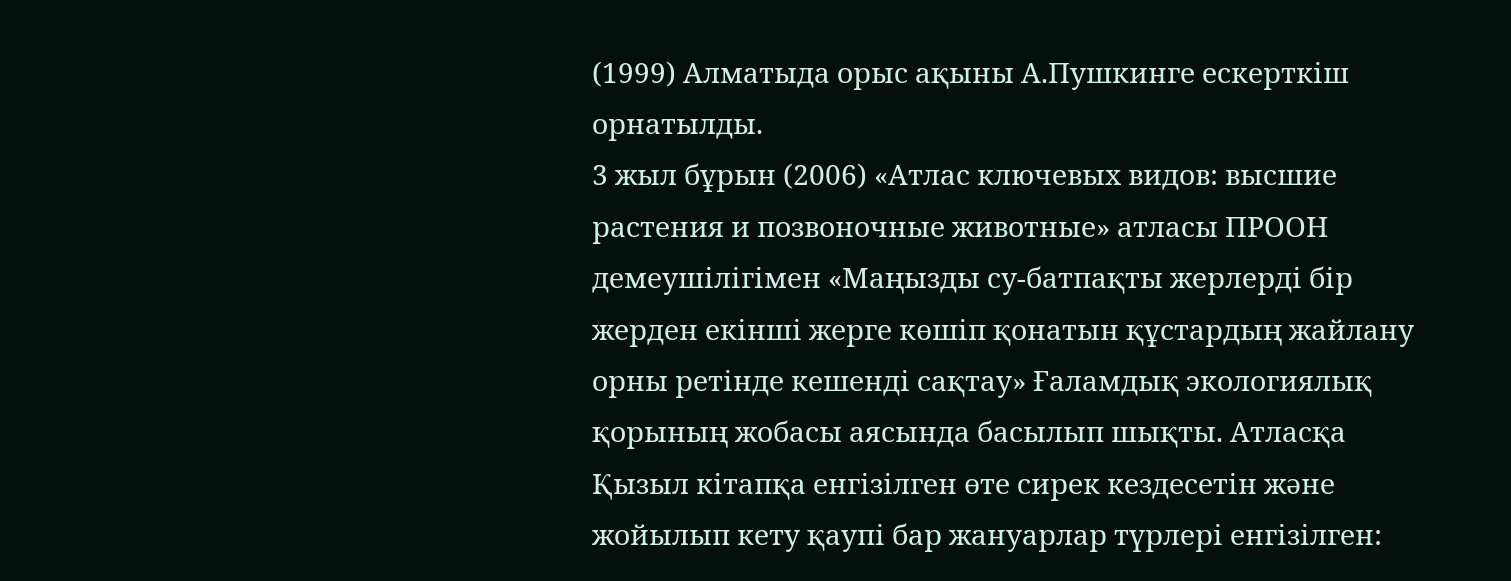(1999) Алматыда орыс ақыны А.Пушкинге ескерткіш орнатылды.
3 жыл бұрын (2006) «Атлас ключевых видов: высшие растения и позвоночные животные» атласы ПРООН демеушілігімен «Маңызды су-батпақты жерлерді бір жерден екінші жерге көшіп қонатын құстардың жайлану орны ретінде кешенді сақтау» Ғаламдық экологиялық қорының жобасы аясында басылып шықты. Атласқа Қызыл кітапқа енгізілген өте сирек кездесетін және жойылып кету қаупі бар жануарлар түрлері енгізілген: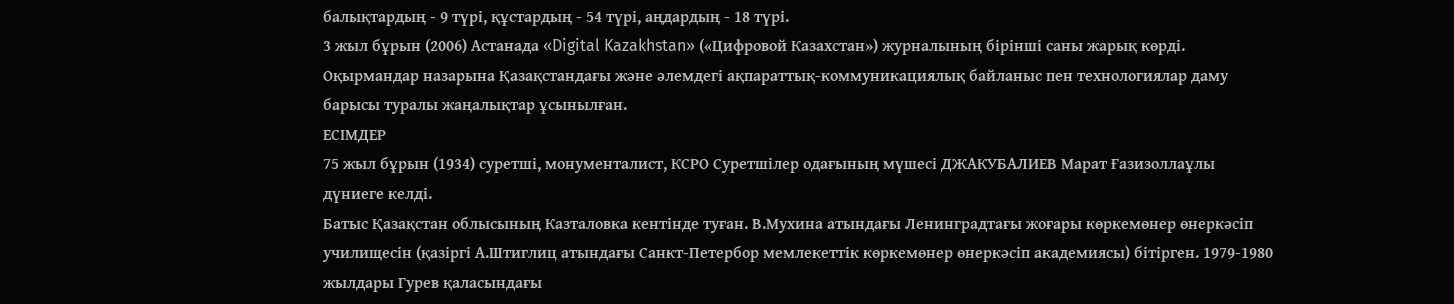балықтардың - 9 түрі, құстардың - 54 түрі, аңдардың - 18 түрі.
3 жыл бұрын (2006) Астанада «Digital Kazakhstan» («Цифровой Казахстан») журналының бірінші саны жарық көрді. Оқырмандар назарына Қазақстандағы және әлемдегі ақпараттық-коммуникациялық байланыс пен технологиялар даму барысы туралы жаңалықтар ұсынылған.
ЕСІМДЕР
75 жыл бұрын (1934) суретші, монументалист, КСРО Суретшілер одағының мүшесі ДЖАКУБАЛИЕВ Марат Ғазизоллаұлы дүниеге келді.
Батыс Қазақстан облысының Казталовка кентінде туған. В.Мухина атындағы Ленинградтағы жоғары көркемөнер өнеркәсіп училищесін (қазіргі А.Штиглиц атындағы Санкт-Петербор мемлекеттік көркемөнер өнеркәсіп академиясы) бітірген. 1979-1980 жылдары Гурев қаласындағы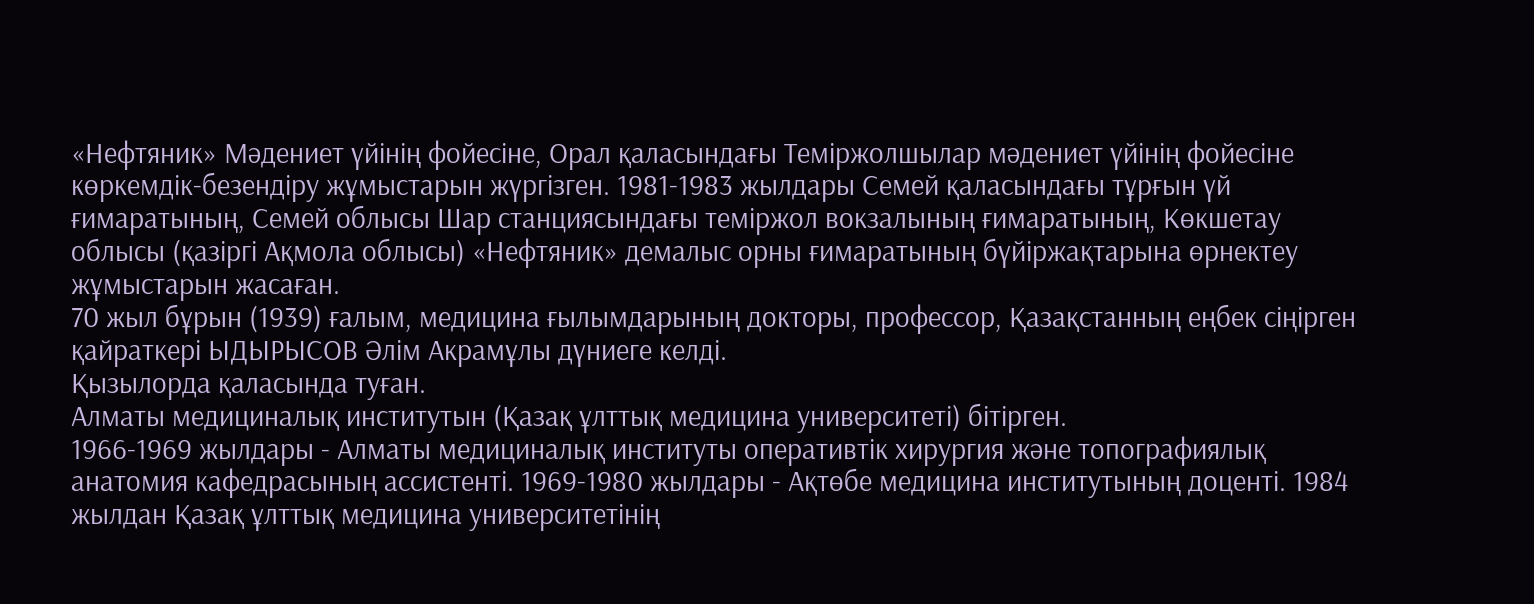«Нефтяник» Мәдениет үйінің фойесіне, Орал қаласындағы Теміржолшылар мәдениет үйінің фойесіне көркемдік-безендіру жұмыстарын жүргізген. 1981-1983 жылдары Семей қаласындағы тұрғын үй ғимаратының, Семей облысы Шар станциясындағы теміржол вокзалының ғимаратының, Көкшетау облысы (қазіргі Ақмола облысы) «Нефтяник» демалыс орны ғимаратының бүйіржақтарына өрнектеу жұмыстарын жасаған.
70 жыл бұрын (1939) ғалым, медицина ғылымдарының докторы, профессор, Қазақстанның еңбек сіңірген қайраткері ЫДЫРЫСОВ Әлім Акрамұлы дүниеге келді.
Қызылорда қаласында туған.
Алматы медициналық институтын (Қазақ ұлттық медицина университеті) бітірген.
1966-1969 жылдары - Алматы медициналық институты оперативтік хирургия және топографиялық анатомия кафедрасының ассистенті. 1969-1980 жылдары - Ақтөбе медицина институтының доценті. 1984 жылдан Қазақ ұлттық медицина университетінің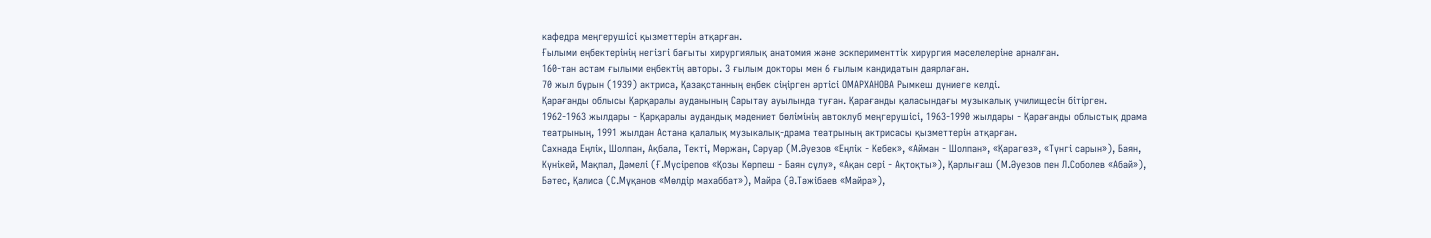кафедра меңгерушісі қызметтерін атқарған.
Ғылыми еңбектерінің негізгі бағыты хирургиялық анатомия және эскперименттік хирургия мәселелеріне арналған.
160-тан астам ғылыми еңбектің авторы. 3 ғылым докторы мен 6 ғылым кандидатын даярлаған.
70 жыл бұрын (1939) актриса, Қазақстанның еңбек сіңірген әртісі ОМАРХАНОВА Рымкеш дүниеге келді.
Қарағанды облысы Қарқаралы ауданының Сарытау ауылында туған. Қарағанды қаласындағы музыкалық училищесін бітірген.
1962-1963 жылдары - Қарқаралы аудандық мәдениет бөлімінің автоклуб меңгерушісі, 1963-1990 жылдары - Қарағанды облыстық драма театрының, 1991 жылдан Астана қалалық музыкалық-драма театрының актрисасы қызметтерін атқарған.
Сахнада Еңлік, Шолпан, Ақбала, Текті, Мөржан, Сәруар (М.Әуезов «Еңлік - Кебек», «Айман - Шолпан», «Қарагөз», «Түнгі сарын»), Баян, Күнікей, Мақпал, Дәмелі (Ғ.Мүсірепов «Қозы Көрпеш - Баян сұлу», «Ақан сері - Ақтоқты»), Қарлығаш (М.Әуезов пен Л.Соболев «Абай»), Бәтес, Қалиса (С.Мұқанов «Мөлдір махаббат»), Майра (Ә.Тәжібаев «Майра»),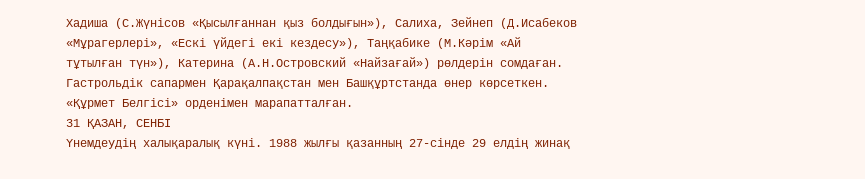Хадиша (С.Жүнісов «Қысылғаннан қыз болдығын»), Салиха, Зейнеп (Д.Исабеков «Мұрагерлері», «Ескі үйдегі екі кездесу»), Таңқабике (М.Кәрім «Ай тұтылған түн»), Катерина (А.Н.Островский «Найзағай») рөлдерін сомдаған.
Гастрольдік сапармен Қарақалпақстан мен Башқұртстанда өнер көрсеткен.
«Құрмет Белгісі» орденімен марапатталған.
31 ҚАЗАН, СЕНБІ
Үнемдеудің халықаралық күні. 1988 жылғы қазанның 27-сінде 29 елдің жинақ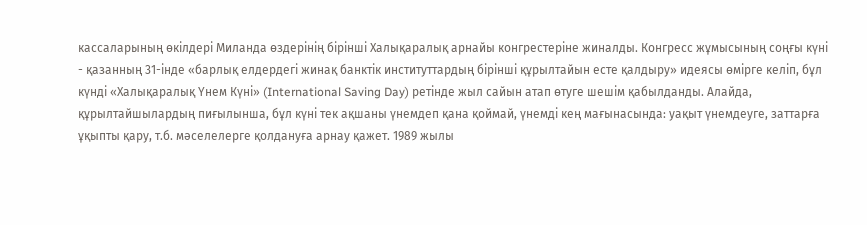кассаларының өкілдері Миланда өздерінің бірінші Халықаралық арнайы конгрестеріне жиналды. Конгресс жұмысының соңғы күні - қазанның 31-інде «барлық елдердегі жинақ банктік институттардың бірінші құрылтайын есте қалдыру» идеясы өмірге келіп, бұл күнді «Халықаралық Үнем Күні» (International Saving Day) ретінде жыл сайын атап өтуге шешім қабылданды. Алайда, құрылтайшылардың пиғылынша, бұл күні тек ақшаны үнемдеп қана қоймай, үнемді кең мағынасында: уақыт үнемдеуге, заттарға ұқыпты қару, т.б. мәселелерге қолдануға арнау қажет. 1989 жылы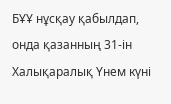БҰҰ нұсқау қабылдап, онда қазанның 31-ін Халықаралық Үнем күні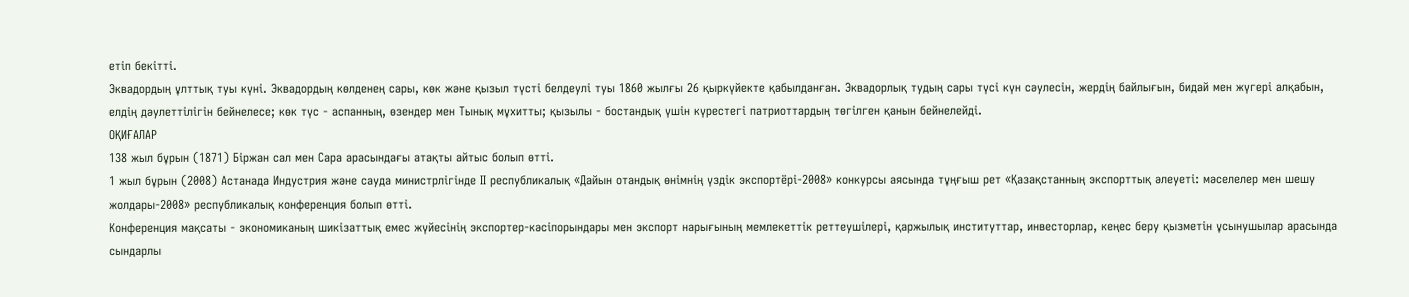етіп бекітті.
Эквадордың ұлттық туы күні. Эквадордың көлденең сары, көк және қызыл түсті белдеулі туы 1860 жылғы 26 қыркүйекте қабылданған. Эквадорлық тудың сары түсі күн сәулесін, жердің байлығын, бидай мен жүгері алқабын, елдің дәулеттілігін бейнелесе; көк түс - аспанның, өзендер мен Тынық мұхитты; қызылы - бостандық үшін күрестегі патриоттардың төгілген қанын бейнелейді.
ОҚИҒАЛАР
138 жыл бұрын (1871) Біржан сал мен Сара арасындағы атақты айтыс болып өтті.
1 жыл бұрын (2008) Астанада Индустрия және сауда министрлігінде ІІ республикалық «Дайын отандық өнімнің үздік экспортёрі-2008» конкурсы аясында тұңғыш рет «Қазақстанның экспорттық әлеуеті: мәселелер мен шешу жолдары-2008» республикалық конференция болып өтті.
Конференция мақсаты - экономиканың шикізаттық емес жүйесінің экспортер-кәсіпорындары мен экспорт нарығының мемлекеттік реттеушілері, қаржылық институттар, инвесторлар, кеңес беру қызметін ұсынушылар арасында сындарлы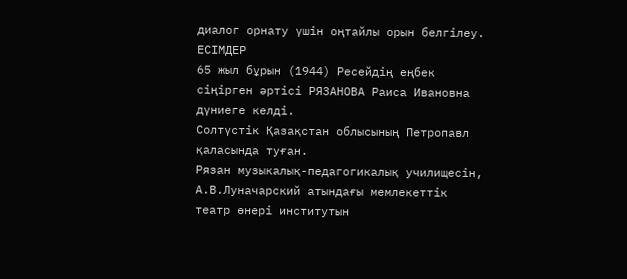диалог орнату үшін оңтайлы орын белгілеу.
ЕСІМДЕР
65 жыл бұрын (1944) Ресейдің еңбек сіңірген әртісі РЯЗАНОВА Раиса Ивановна дүниеге келді.
Солтүстік Қазақстан облысының Петропавл қаласында туған.
Рязан музыкалық-педагогикалық училищесін, А.В.Луначарский атындағы мемлекеттік театр өнері институтын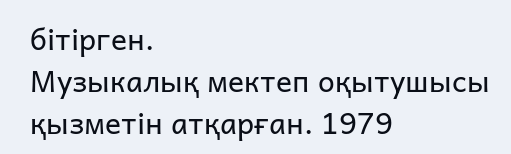бітірген.
Музыкалық мектеп оқытушысы қызметін атқарған. 1979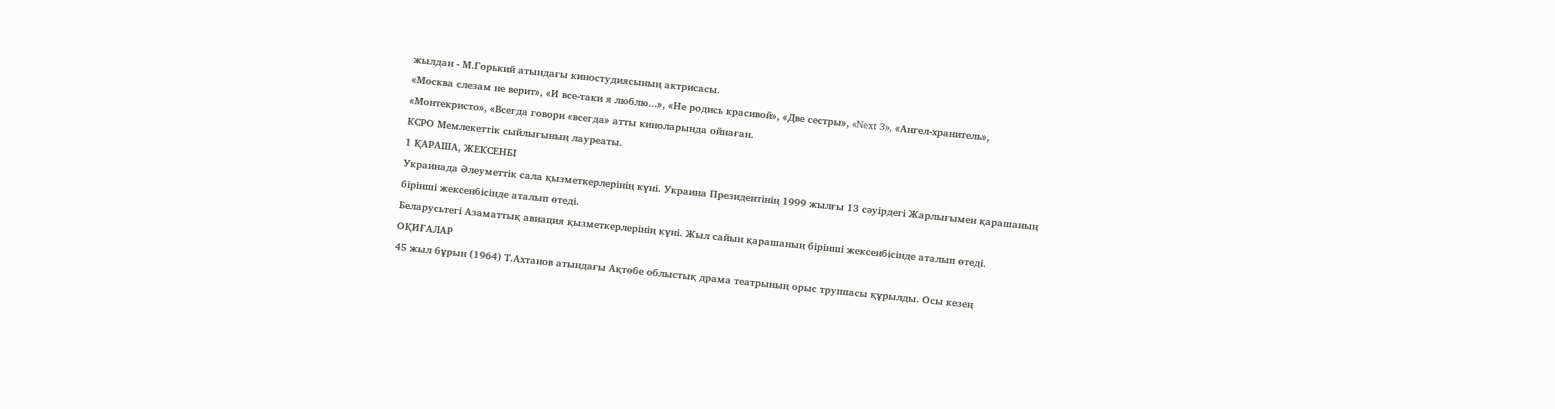жылдан - М.Горький атындағы киностудиясының актрисасы.
«Москва слезам не верит», «И все-таки я люблю...», «Не родись красивой», «Две сестры», «Next 3», «Ангел-хранитель», «Монтекристо», «Всегда говори «всегда» атты киноларында ойнаған.
КСРО Мемлекеттік сыйлығының лауреаты.
1 ҚАРАША, ЖЕКСЕНБІ
Украинада Әлеуметтік сала қызметкерлерінің күні. Украина Президентінің 1999 жылғы 13 сәуірдегі Жарлығымен қарашаның бірінші жексенбісінде аталып өтеді.
Беларусьтегі Азаматтық авиация қызметкерлерінің күні. Жыл сайын қарашаның бірінші жексенбісінде аталып өтеді.
ОҚИҒАЛАР
45 жыл бұрын (1964) Т.Ахтанов атындағы Ақтөбе облыстық драма театрының орыс труппасы құрылды. Осы кезең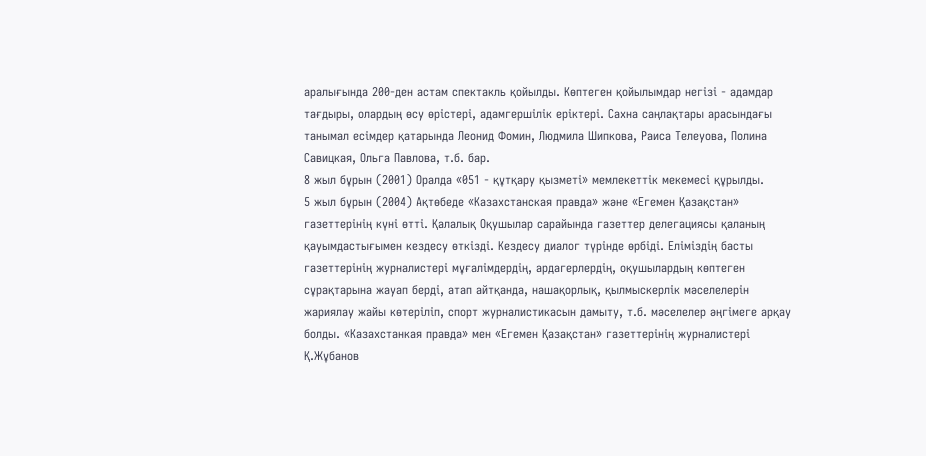аралығында 200-ден астам спектакль қойылды. Көптеген қойылымдар негізі - адамдар тағдыры, олардың өсу өрістері, адамгершілік еріктері. Сахна саңлақтары арасындағы танымал есімдер қатарында Леонид Фомин, Людмила Шипкова, Раиса Телеуова, Полина Савицкая, Ольга Павлова, т.б. бар.
8 жыл бұрын (2001) Оралда «051 - құтқару қызметі» мемлекеттік мекемесі құрылды.
5 жыл бұрын (2004) Ақтөбеде «Казахстанская правда» және «Егемен Қазақстан» газеттерінің күні өтті. Қалалық Оқушылар сарайында газеттер делегациясы қаланың қауымдастығымен кездесу өткізді. Кездесу диалог түрінде өрбіді. Еліміздің басты газеттерінің журналистері мұғалімдердің, ардагерлердің, оқушылардың көптеген сұрақтарына жауап берді, атап айтқанда, нашақорлық, қылмыскерлік мәселелерін жариялау жайы көтеріліп, спорт журналистикасын дамыту, т.б. мәселелер әңгімеге арқау болды. «Казахстанкая правда» мен «Егемен Қазақстан» газеттерінің журналистері Қ.Жұбанов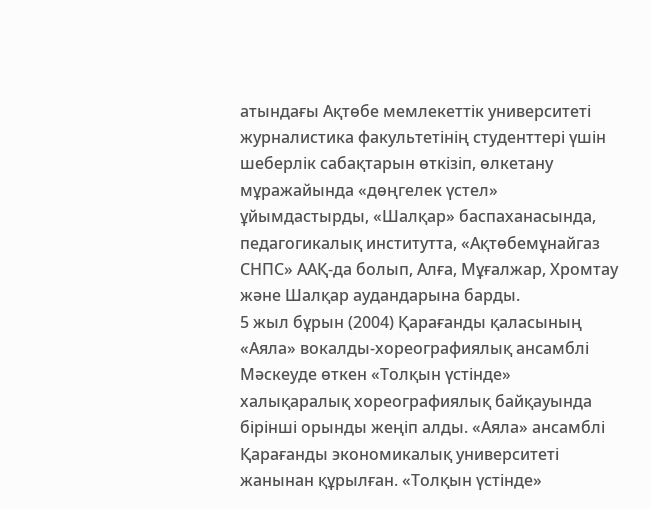атындағы Ақтөбе мемлекеттік университеті журналистика факультетінің студенттері үшін шеберлік сабақтарын өткізіп, өлкетану мұражайында «дөңгелек үстел» ұйымдастырды, «Шалқар» баспаханасында, педагогикалық институтта, «Ақтөбемұнайгаз СНПС» ААҚ-да болып, Алға, Мұғалжар, Хромтау және Шалқар аудандарына барды.
5 жыл бұрын (2004) Қарағанды қаласының «Аяла» вокалды-хореографиялық ансамблі Мәскеуде өткен «Толқын үстінде» халықаралық хореографиялық байқауында бірінші орынды жеңіп алды. «Аяла» ансамблі Қарағанды экономикалық университеті жанынан құрылған. «Толқын үстінде»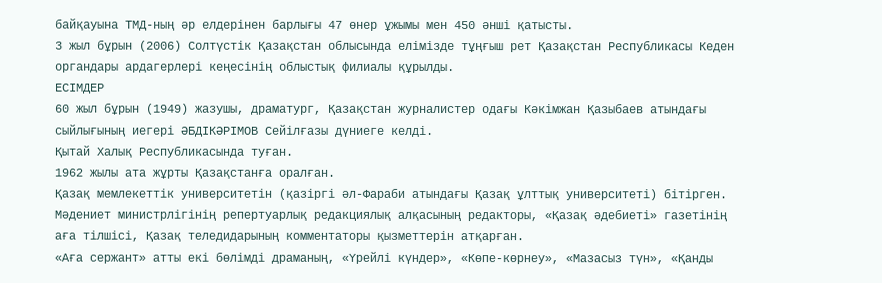байқауына ТМД-ның әр елдерінен барлығы 47 өнер ұжымы мен 450 әнші қатысты.
3 жыл бұрын (2006) Солтүстік Қазақстан облысында елімізде тұңғыш рет Қазақстан Республикасы Кеден органдары ардагерлері кеңесінің облыстық филиалы құрылды.
ЕСІМДЕР
60 жыл бұрын (1949) жазушы, драматург, Қазақстан журналистер одағы Кәкімжан Қазыбаев атындағы сыйлығының иегері ӘБДІКӘРІМОВ Сейілғазы дүниеге келді.
Қытай Халық Республикасында туған.
1962 жылы ата жұрты Қазақстанға оралған.
Қазақ мемлекеттік университетін (қазіргі әл-Фараби атындағы Қазақ ұлттық университеті) бітірген.
Мәдениет министрлігінің репертуарлық редакциялық алқасының редакторы, «Қазақ әдебиеті» газетінің аға тілшісі, Қазақ теледидарының комментаторы қызметтерін атқарған.
«Аға сержант» атты екі бөлімді драманың, «Үрейлі күндер», «Көпе-көрнеу», «Мазасыз түн», «Қанды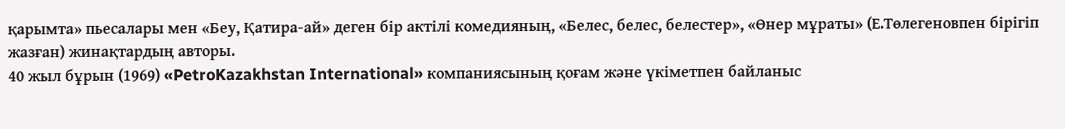қарымта» пьесалары мен «Беу, Қатира-ай» деген бір актілі комедияның, «Белес, белес, белестер», «Өнер мұраты» (Е.Төлегеновпен бірігіп жазған) жинақтардың авторы.
40 жыл бұрын (1969) «PetroKazakhstan International» компаниясының қоғам және үкіметпен байланыс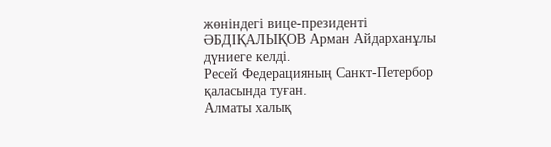жөніндегі вице-президенті ӘБДІҚАЛЫҚОВ Арман Айдарханұлы дүниеге келді.
Ресей Федерацияның Санкт-Петербор қаласында туған.
Алматы халық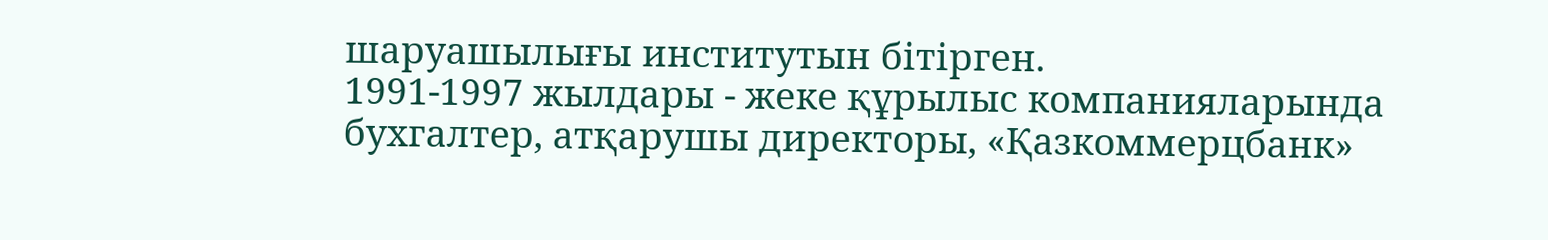шаруашылығы институтын бітірген.
1991-1997 жылдары - жеке құрылыс компанияларында бухгалтер, атқарушы директоры, «Қазкоммерцбанк»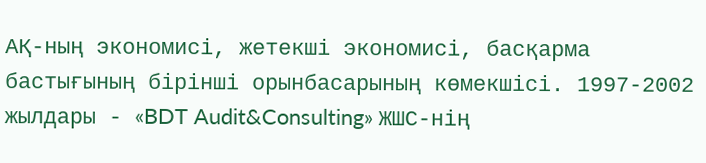АҚ-ның экономисі, жетекші экономисі, басқарма бастығының бірінші орынбасарының көмекшісі. 1997-2002 жылдары - «BDT Audit&Consulting» ЖШС-нің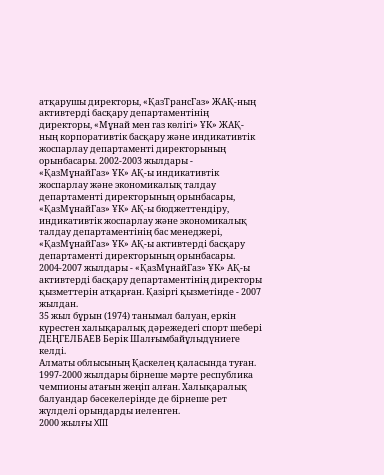атқарушы директоры, «ҚазТрансГаз» ЖАҚ-ның активтерді басқару департаментінің директоры, «Мұнай мен газ көлігі» ҰК» ЖАҚ-ның корпоративтік басқару және индикативтік жоспарлау департаменті директорының орынбасары. 2002-2003 жылдары - «ҚазМұнайГаз» ҰК» АҚ-ы индикативтік жоспарлау және экономикалық талдау департаменті директорының орынбасары, «ҚазМұнайГаз» ҰК» АҚ-ы бюджеттендіру, индикативтік жоспарлау және экономикалық талдау департаментінің бас менеджері, «ҚазМұнайГаз» ҰК» АҚ-ы активтерді басқару департаменті директорының орынбасары. 2004-2007 жылдары - «ҚазМұнайГаз» ҰК» АҚ-ы активтерді басқару департаментінің директоры қызметтерін атқарған. Қазіргі қызметінде - 2007 жылдан.
35 жыл бұрын (1974) танымал балуан, еркін күрестен халықаралық дәрежедегі спорт шебері ДЕҢГЕЛБАЕВ Берік Шалғымбайұлыдүниеге келді.
Алматы облысының Қаскелең қаласында туған.
1997-2000 жылдары бірнеше мәрте республика чемпионы атағын жеңіп алған. Халықаралық балуандар бәсекелерінде де бірнеше рет жүлделі орындарды иеленген.
2000 жылғы XIII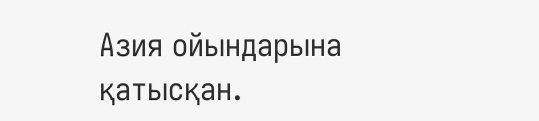Азия ойындарына қатысқан.